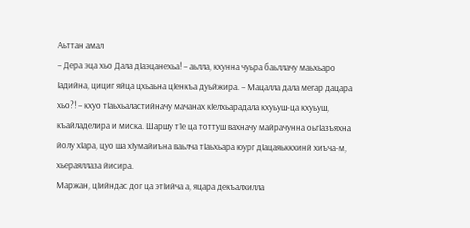Аьттан амал
– Дера эца хьо Дала дIаэцанехьа! – аьлла, кхунна чуьра баьллачу маьхьаро Iадийна, цициг яйца цхьаьна цIенкъа дуьйжира. – Мацалла дала мегар дацара хьо?! – кхуо тIаьхьаластийначу мачанах кIелхьарадала кхуьуш-ца кхуьуш, къайладелира и миска. Шаршу т1е ца тоттуш вахначу майрачунна оьгIазъяхна йолу хIара, цуо ша хIумайиъна ваьлча тIаьхьара юург дIацаяьккхинй хиъча-м, хьераяллаза йисира.
Маржан, цIийндас дог ца этIийча а, яцара декъалхилла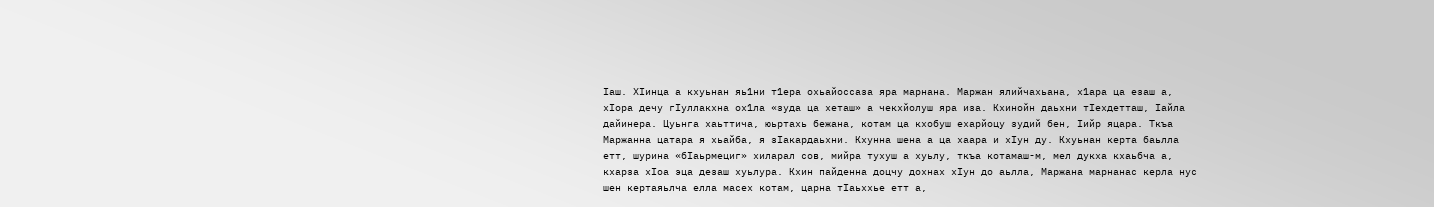Iаш. ХIинца а кхуьнан яь1ни т1ера охьайоссаза яра марнана. Маржан ялийчахьана, х1ара ца езаш а, хIора дечу гIуллакхна ох1ла «зуда ца хеташ» а чекхйолуш яра иза. Кхинойн даьхни тIехдетташ, Iайла дайинера. Цуьнга хаьттича, юьртахь бежана, котам ца кхобуш ехарйоцу зудий бен, Iийр яцара. Ткъа Маржанна цатара я хьайба, я зIакардаьхни. Кхунна шена а ца хаара и хIун ду. Кхуьнан керта баьлла етт, шурина «бIаьрмециг» хиларал сов, мийра тухуш а хуьлу, ткъа котамаш-м, мел дукха кхаьбча а, кхарза хIоа эца дезаш хуьлура. Кхин пайденна доцчу дохнах хIун до аьлла, Маржана марнанас керла нус шен кертаяьлча елла масех котам, царна тIаьххье етт а,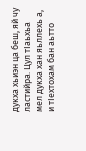дукха хьиэн ца беш, яй чу ластийра. Цул тIаьхьа мел дукха хан яьллехь а, и тIехтохам бан аьтто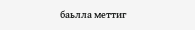баьлла меттиг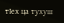тIех ца тухуш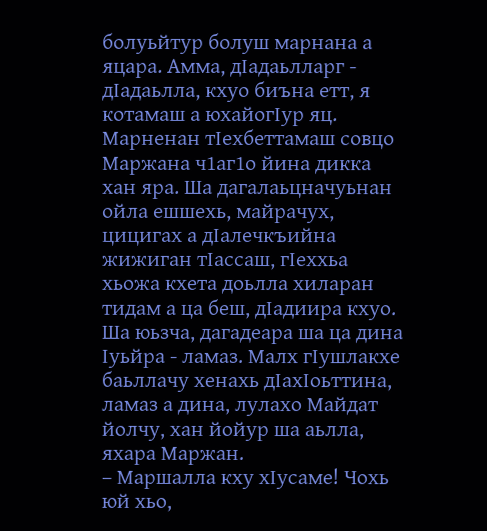болуьйтур болуш марнана а яцара. Амма, дIадаьлларг - дIадаьлла, кхуо биъна етт, я котамаш а юхайогIур яц. Марненан тIехбеттамаш совцо Маржана ч1аг1о йина дикка хан яра. Ша дагалаьцначуьнан ойла ешшехь, майрачух, цицигах а дIалечкъийна жижиган тIассаш, гIеххьа хьожа кхета доьлла хиларан тидам а ца беш, дIадиира кхуо. Ша юьзча, дагадеара ша ца дина Iуьйра - ламаз. Малх гIушлакхе баьллачу хенахь дIахIоьттина, ламаз а дина, лулахо Майдат йолчу, хан йойур ша аьлла, яхара Маржан.
– Маршалла кху хIусаме! Чохь юй хьо,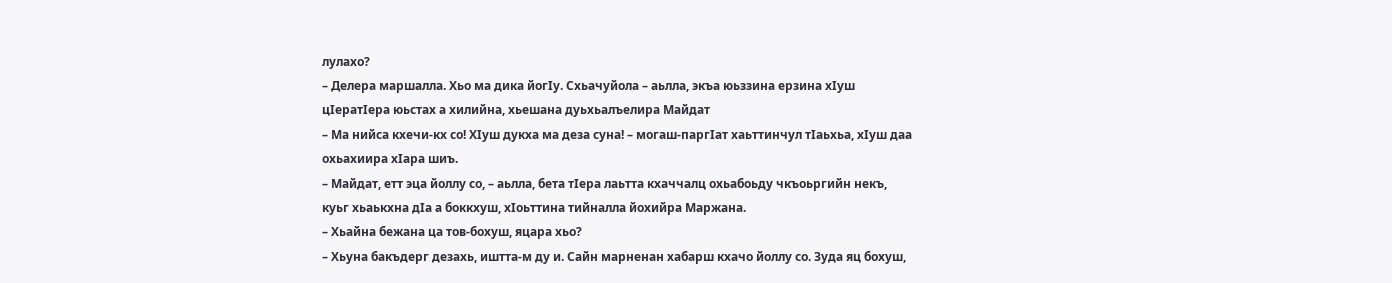лулахо?
– Делера маршалла. Хьо ма дика йогIу. Схьачуйола – аьлла, экъа юьззина ерзина хIуш цIератIера юьстах а хилийна, хьешана дуьхьалъелира Майдат
– Ма нийса кхечи-кх со! ХIуш дукха ма деза суна! – могаш-паргIат хаьттинчул тIаьхьа, хIуш даа охьахиира хIара шиъ.
– Майдат, етт эца йоллу со, – аьлла, бета тIера лаьтта кхаччалц охьабоьду чкъоьргийн некъ, куьг хьаькхна дIа а боккхуш, хIоьттина тийналла йохийра Маржана.
– Хьайна бежана ца тов-бохуш, яцара хьо?
– Хьуна бакъдерг дезахь, иштта-м ду и. Сайн марненан хабарш кхачо йоллу со. Зуда яц бохуш,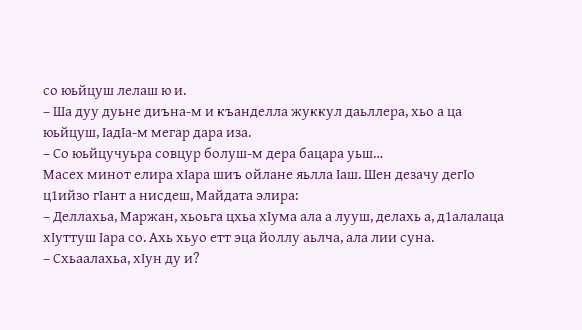со юьйцуш лелаш ю и.
– Ша дуу дуьне диъна-м и къанделла жуккул даьллера, хьо а ца юьйцуш, IадIа-м мегар дара иза.
– Со юьйцучуьра совцур болуш-м дера бацара уьш…
Масех минот елира хIара шиъ ойлане яьлла Iаш. Шен дезачу дегIо ц1ийзо гIант а нисдеш, Майдата элира:
– Деллахьа, Маржан, хьоьга цхьа хIума ала а лууш, делахь а, д1алалаца хIуттуш Iара со. Ахь хьуо етт эца йоллу аьлча, ала лии суна.
– Схьаалахьа, хIун ду и?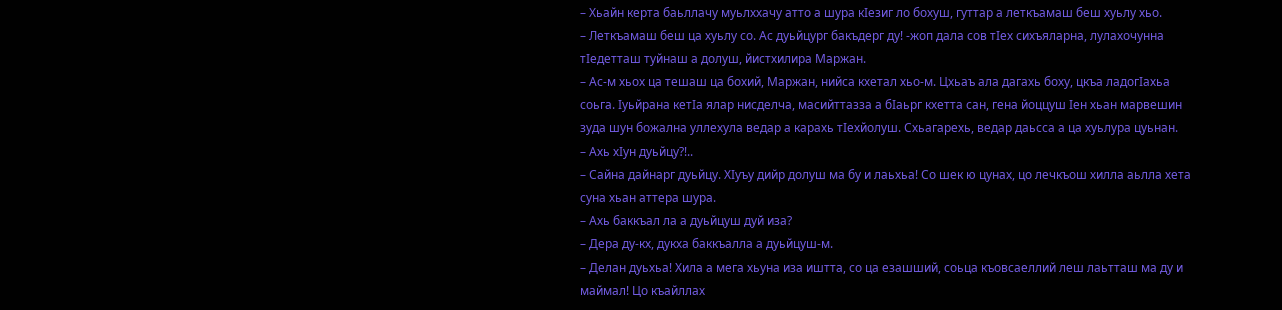– Хьайн керта баьллачу муьлххачу атто а шура кIезиг ло бохуш, гуттар а леткъамаш беш хуьлу хьо.
– Леткъамаш беш ца хуьлу со. Ас дуьйцург бакъдерг ду! -жоп дала сов тIех сихъяларна, лулахочунна тIедетташ туйнаш а долуш, йистхилира Маржан.
– Ас-м хьох ца тешаш ца бохий, Маржан, нийса кхетал хьо-м. Цхьаъ ала дагахь боху, цкъа ладогIахьа соьга. Iуьйрана кетIа ялар нисделча, масийттазза а бIаьрг кхетта сан, гена йоццуш Iен хьан марвешин зуда шун божална уллехула ведар а карахь тIехйолуш. Схьагарехь, ведар даьсса а ца хуьлура цуьнан.
– Ахь хIун дуьйцу?!..
– Сайна дайнарг дуьйцу. ХIуъу дийр долуш ма бу и лаьхьа! Со шек ю цунах, цо лечкъош хилла аьлла хета суна хьан аттера шура.
– Ахь баккъал ла а дуьйцуш дуй иза?
– Дера ду-кх, дукха баккъалла а дуьйцуш-м.
– Делан дуьхьа! Хила а мега хьуна иза иштта, со ца езашший, соьца къовсаеллий леш лаьтташ ма ду и маймал! Цо къайллах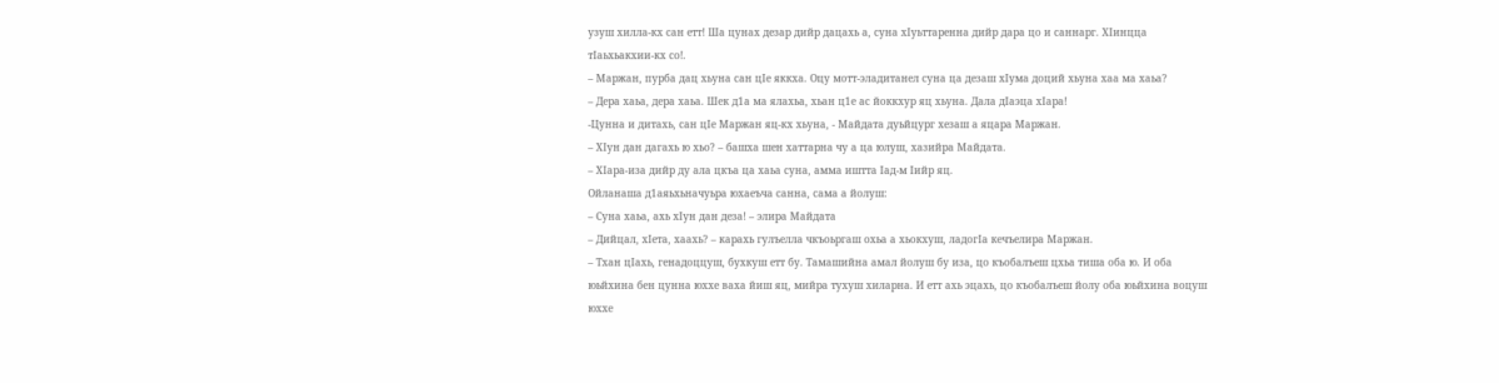узуш хилла-кх сан етт! Ша цунах дезар дийр дацахь а, суна хIуьттаренна дийр дара цо и саннарг. ХIинцца тIаьхьакхии-кх со!.
– Маржан, пурба дац хьуна сан цIе яккха. Оцу мотт-эладитанел суна ца дезаш хIума доций хьуна хаа ма хаьа?
– Дера хаьа, дера хаьа. Шек д1а ма ялахьа, хьан ц1е ас йоккхур яц хьуна. Дала дIаэца хIара!
-Цунна и дитахь, сан цIе Маржан яц-кх хьуна, - Майдата дуьйцург хезаш а яцара Маржан.
– ХIун дан дагахь ю хьо? – башха шен хаттарна чу а ца юлуш, хазийра Майдата.
– ХIара-иза дийр ду ала цкъа ца хаьа суна, амма иштта Iад-м Iийр яц.
Ойланаша д1аяьхьначуьра юхаеъча санна, сама а йолуш:
– Суна хаьа, ахь хIун дан деза! – элира Майдата
– Дийцал, хIета, хаахь? – карахь гулъелла чкъоьргаш охьа а хьокхуш, ладогIа кечъелира Маржан.
– Тхан цIахь, генадоццуш, бухкуш етт бу. Тамашийна амал йолуш бу иза, цо къобалъеш цхьа тиша оба ю. И оба юьйхина бен цунна юххе ваха йиш яц, мийра тухуш хиларна. И етт ахь эцахь, цо къобалъеш йолу оба юьйхина воцуш юххе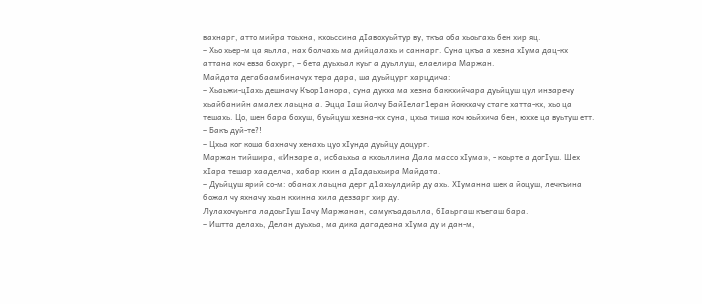вахнарг, атто мийра тоьхна, кхоьссина дIавохуьйтур ву, ткъа оба хьоьгахь бен хир яц.
– Хьо хьер-м ца яьлла, нах болчахь ма дийцалахь и саннарг. Суна цкъа а хезна хIума дац-кх аттана коч евза бохург, – бета дуьхьал куьг а дуьллуш, елаелира Маржан.
Майдата дегабаамбиначух тера дара, ша дуьйцург харцдича:
– Хьаьжи-цIахь дешначу Къор1анора, суна дукха ма хезна баккхийчара дуьйцуш цул инзаречу хьайбанийн амалех лаьцна а. Эцца Iаш йолчу БайIелаг1еран йоккхачу стаге хатта-кх, хьо ца тешахь. Цо, шен бара бохуш, буьйцуш хезна-кх суна, цхьа тиша коч юьйхича бен, юххе ца вуьтуш етт.
– Бакъ дуй-те?!
– Цхьа ког коша бахначу хенахь цуо хIунда дуьйцу доцург.
Маржан тийшира, «Инзаре а, исбаьхьа а кхоьллина Дала массо хIума», - коьрте а догIуш. Шех хIара тешар хааделча, хабар кхин а дIадаьхьира Майдата.
– Дуьйцуш ярий со-м: обанах лаьцна дерг д1ахьулдийр ду ахь. ХIуманна шек а йоцуш, лечкъина божал чу яхначу хьан кхинна хила деззарг хир ду.
Лулахочуьнга ладоьгIуш Iачу Маржанан, самукъадаьлла, бIаьргаш къегаш бара.
– Иштта делахь, Делан дуьхьа, ма дика дагадеана хIума ду и дан-м,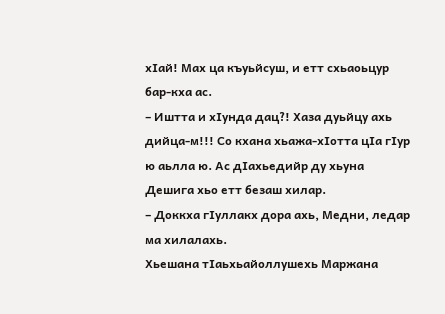хIай! Мах ца къуьйсуш, и етт схьаоьцур бар-кха ас.
– Иштта и хIунда дац?! Хаза дуьйцу ахь дийца-м!!! Со кхана хьажа-хIотта цIа гIур ю аьлла ю. Ас дIахьедийр ду хьуна Дешига хьо етт безаш хилар.
– Доккха гIуллакх дора ахь, Медни, ледар ма хилалахь.
Хьешана тIаьхьайоллушехь Маржана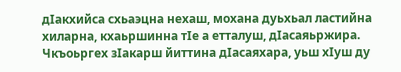дIакхийса схьаэцна нехаш, мохана дуьхьал ластийна хиларна, кхаьршинна тIе а етталуш, дIасаяьржира. Чкъоьргех зIакарш йиттина дIасаяхара, уьш хIуш ду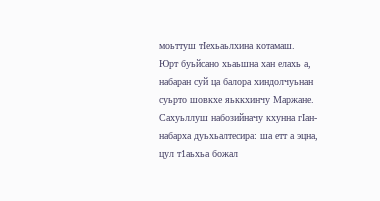моьттуш тIехьаьлхина котамаш.
Юрт буьйсано хьаьшна хан елахь а, набаран суй ца балора хиндолчуьнан суьрто шовкхе яьккхинчу Маржане. Сахуьллуш набозийначу кхунна гIан-набарха дуьхьалтесира: ша етт а эцна, цул т1аьхьа божал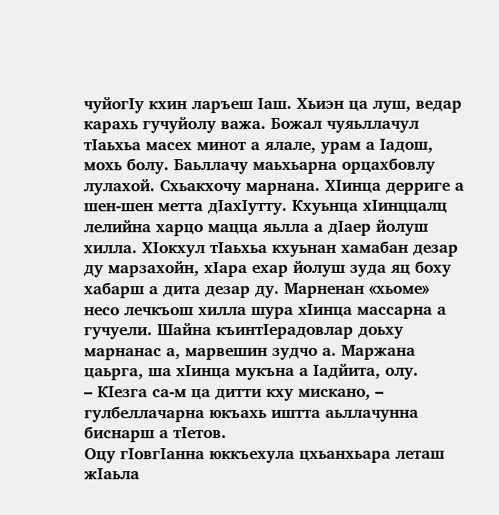чуйогIу кхин ларъеш Iаш. Хьиэн ца луш, ведар карахь гучуйолу важа. Божал чуяьллачул тIаьхьа масех минот а ялале, урам а Iадош, мохь болу. Баьллачу маьхьарна орцахбовлу лулахой. Схьакхочу марнана. ХIинца дерриге а шен-шен метта дIахIутту. Кхуьнца хIинццалц лелийна харцо мацца яьлла а дIаер йолуш хилла. ХIокхул тIаьхьа кхуьнан хамабан дезар ду марзахойн, хIара ехар йолуш зуда яц боху хабарш а дита дезар ду. Марненан «хьоме» несо лечкъош хилла шура хIинца массарна а гучуели. Шайна къинтIерадовлар доьху марнанас а, марвешин зудчо а. Маржана цаьрга, ша хIинца мукъна а Iадйита, олу.
– КIезга са-м ца дитти кху мискано, – гулбеллачарна юкъахь иштта аьллачунна биснарш а тIетов.
Оцу гIовгIанна юккъехула цхьанхьара леташ жIаьла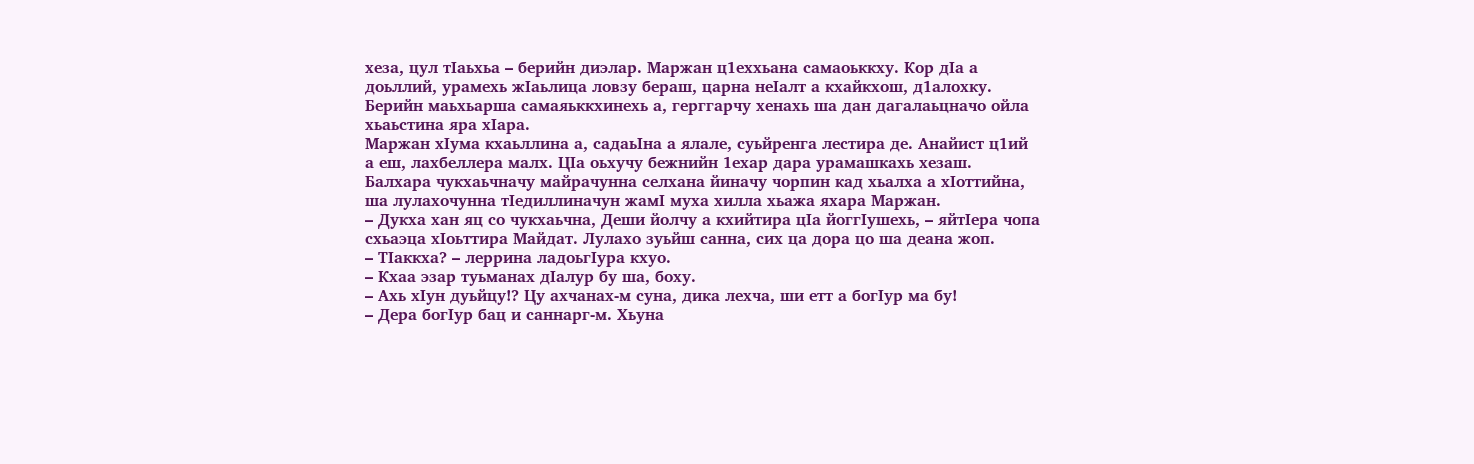хеза, цул тIаьхьа – берийн диэлар. Маржан ц1еххьана самаоьккху. Кор дIа а доьллий, урамехь жIаьлица ловзу бераш, царна неIалт а кхайкхош, д1алохку. Берийн маьхьарша самаяьккхинехь а, герггарчу хенахь ша дан дагалаьцначо ойла хьаьстина яра хIара.
Маржан хIума кхаьллина а, садаьIна а ялале, суьйренга лестира де. Анайист ц1ий а еш, лахбеллера малх. ЦIа оьхучу бежнийн 1ехар дара урамашкахь хезаш. Балхара чукхаьчначу майрачунна селхана йиначу чорпин кад хьалха а хIоттийна, ша лулахочунна тIедиллиначун жамI муха хилла хьажа яхара Маржан.
– Дукха хан яц со чукхаьчна, Деши йолчу а кхийтира цIа йоггIушехь, – яйтIера чопа схьаэца хIоьттира Майдат. Лулахо зуьйш санна, сих ца дора цо ша деана жоп.
– ТIаккха? – леррина ладоьгIура кхуо.
– Кхаа эзар туьманах дIалур бу ша, боху.
– Ахь хIун дуьйцу!? Цу ахчанах-м суна, дика лехча, ши етт а богIур ма бу!
– Дера богIур бац и саннарг-м. Хьуна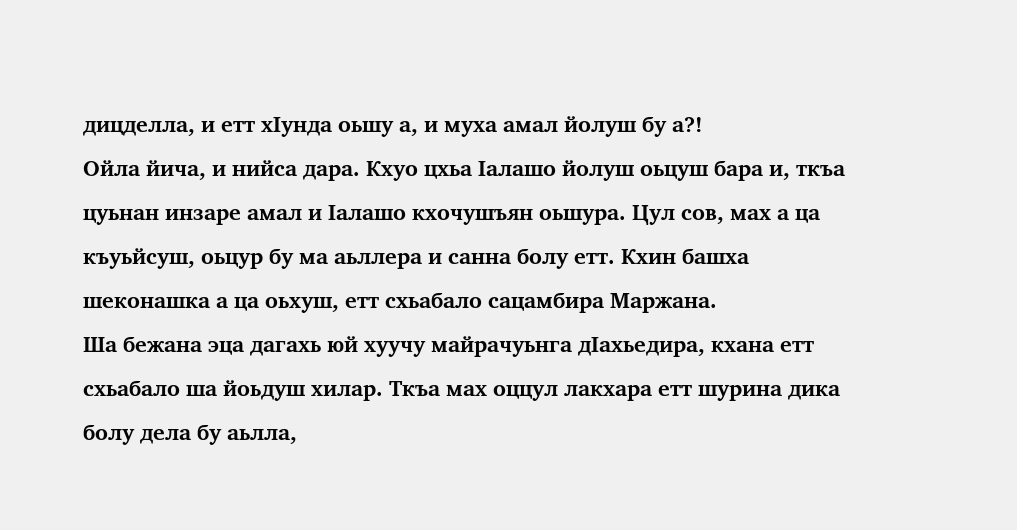дицделла, и етт хIунда оьшу а, и муха амал йолуш бу а?!
Ойла йича, и нийса дара. Кхуо цхьа Iалашо йолуш оьцуш бара и, ткъа цуьнан инзаре амал и Iалашо кхочушъян оьшура. Цул сов, мах а ца къуьйсуш, оьцур бу ма аьллера и санна болу етт. Кхин башха шеконашка а ца оьхуш, етт схьабало сацамбира Маржана.
Ша бежана эца дагахь юй хуучу майрачуьнга дIахьедира, кхана етт схьабало ша йоьдуш хилар. Ткъа мах оццул лакхара етт шурина дика болу дела бу аьлла,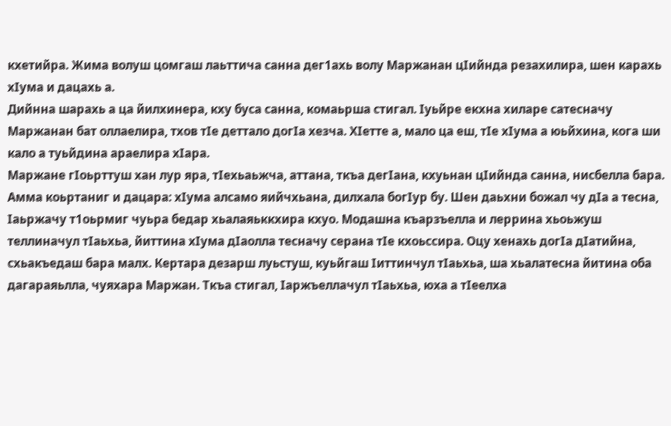кхетийра. Жима волуш цомгаш лаьттича санна дег1ахь волу Маржанан цIийнда резахилира, шен карахь хIума и дацахь а.
Дийнна шарахь а ца йилхинера, кху буса санна, комаьрша стигал. Iуьйре екхна хиларе сатесначу Маржанан бат оллаелира, тхов тIе деттало догIа хезча. ХIетте а, мало ца еш, тIе хIума а юьйхина, кога ши кало а туьйдина араелира хIара.
Маржане гIоьрттуш хан лур яра, тIехьаьжча, аттана, ткъа дегIана, кхуьнан цIийнда санна, нисбелла бара. Амма коьртаниг и дацара: хIума алсамо яийчхьана, дилхала богIур бу. Шен даьхни божал чу дIа а тесна, Iаьржачу т1оьрмиг чуьра бедар хьалаяьккхира кхуо. Модашна къарзъелла и леррина хьоьжуш теллиначул тIаьхьа, йиттина хIума дIаолла тесначу серана тIе кхоьссира. Оцу хенахь догIа дIатийна, схьакъедаш бара малх. Кертара дезарш луьстуш, куьйгаш Iиттинчул тIаьхьа, ша хьалатесна йитина оба дагараяьлла, чуяхара Маржан. Ткъа стигал, Iаржъеллачул тIаьхьа, юха а тIеелха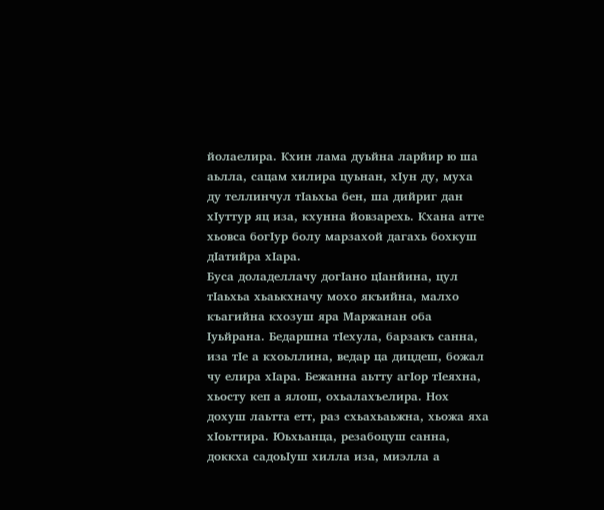йолаелира. Кхин лама дуьйна ларйир ю ша аьлла, сацам хилира цуьнан, хIун ду, муха ду теллинчул тIаьхьа бен, ша дийриг дан хIуттур яц иза, кхунна йовзарехь. Кхана атте хьовса богIур болу марзахой дагахь бохкуш дIатийра хIара.
Буса доладеллачу догIано цIанйина, цул тIаьхьа хьаькхначу мохо якъийна, малхо къагийна кхозуш яра Маржанан оба Iуьйрана. Бедаршна тIехула, барзакъ санна, иза тIе а кхоьллина, ведар ца дицдеш, божал чу елира хIара. Бежанна аьтту агIор тIеяхна, хьосту кеп а ялош, охьалахъелира. Нох дохуш лаьтта етт, раз схьахьаьжна, хьожа яха хIоьттира. Юьхьанца, резабоцуш санна, доккха садоьIуш хилла иза, миэлла а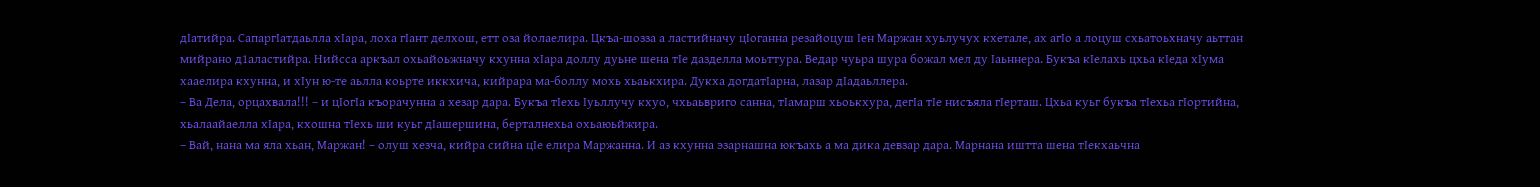дIатийра. СапаргIатдаьлла хIара, лоха гIант делхош, етт оза йолаелира. Цкъа-шозза а ластийначу цIоганна резайоцуш Iен Маржан хуьлучух кхетале, ах агIо а лоцуш схьатоьхначу аьттан мийрано д1аластийра. Нийсса аркъал охьайоьжначу кхунна хIара доллу дуьне шена тIе дазделла моьттура. Ведар чуьра шура божал мел ду Iаьннера. Букъа кIелахь цхьа кIеда хIума хааелира кхунна, и хIун ю-те аьлла коьрте иккхича, кийрара ма-боллу мохь хьаькхира. Дукха догдатIарна, лазар дIадаьллера.
– Ва Дела, орцахвала!!! – и цIогIа къорачунна а хезар дара. Букъа тIехь Iуьллучу кхуо, чхьаьвриго санна, тIамарш хьоькхура, дегIа тIе нисъяла гIерташ. Цхьа куьг букъа тIехьа гIортийна, хьалаайаелла хIара, кхошна тIехь ши куьг дIашершина, берталнехьа охьаюьйжира.
– Вай, нана ма яла хьан, Маржан! – олуш хезча, кийра сийна цIе елира Маржанна. И аз кхунна эзарнашна юкъахь а ма дика девзар дара. Марнана иштта шена тIекхаьчна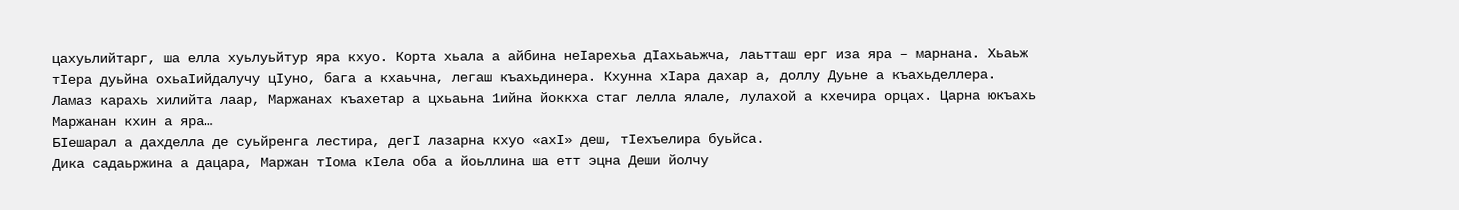цахуьлийтарг, ша елла хуьлуьйтур яра кхуо. Корта хьала а айбина неIарехьа дIахьаьжча, лаьтташ ерг иза яра – марнана. Хьаьж тIера дуьйна охьаIийдалучу цIуно, бага а кхаьчна, легаш къахьдинера. Кхунна хIара дахар а, доллу Дуьне а къахьделлера. Ламаз карахь хилийта лаар, Маржанах къахетар а цхьаьна 1ийна йоккха стаг лелла ялале, лулахой а кхечира орцах. Царна юкъахь Маржанан кхин а яра…
БIешарал а дахделла де суьйренга лестира, дегI лазарна кхуо «ахI» деш, тIехъелира буьйса.
Дика садаьржина а дацара, Маржан тIома кIела оба а йоьллина ша етт эцна Деши йолчу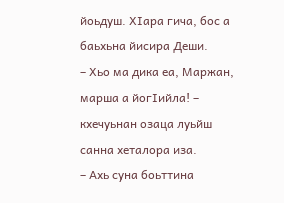йоьдуш. ХIара гича, бос а баьхьна йисира Деши.
– Хьо ма дика еа, Маржан, марша а йогIийла! – кхечуьнан озаца луьйш санна хеталора иза.
– Ахь суна боьттина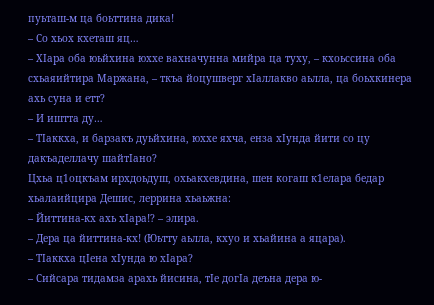пуьташ-м ца боьттина дика!
– Со хьох кхеташ яц…
– ХIара оба юьйхина юххе вахначунна мийра ца туху, – кхоьссина оба схьаяийтира Маржана, – ткъа йоцушверг хIаллакво аьлла, ца боьхкинера ахь суна и етт?
– И иштта ду…
– ТIаккха, и барзакъ дуьйхина, юххе яхча, енза хIунда йити со цу дакъаделлачу шайтIано?
Цхьа ц1оцкъам ирхдоьдуш, охьакхевдина, шен когаш к1елара бедар хьалаийцира Дешис, леррина хьаьжна:
– Йиттина-кх ахь хIара!? – элира.
– Дера ца йиттина-кх! (Юьтту аьлла, кхуо и хьайина а яцара).
– ТIаккха цIена хIунда ю хIара?
– Сийсара тидамза арахь йисина, тIе догIа деъна дера ю-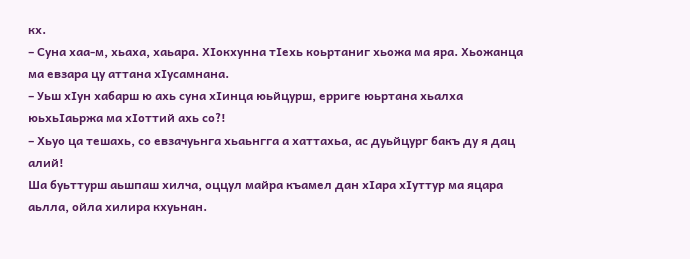кх.
– Суна хаа-м, хьаха, хаьара. ХIокхунна тIехь коьртаниг хьожа ма яра. Хьожанца ма евзара цу аттана хIусамнана.
– Уьш хIун хабарш ю ахь суна хIинца юьйцурш, ерриге юьртана хьалха юьхьIаьржа ма хIоттий ахь со?!
– Хьуо ца тешахь, со евзачуьнга хьаьнгга а хаттахьа, ас дуьйцург бакъ ду я дац алий!
Ша буьттурш аьшпаш хилча, оццул майра къамел дан хIара хIуттур ма яцара аьлла, ойла хилира кхуьнан.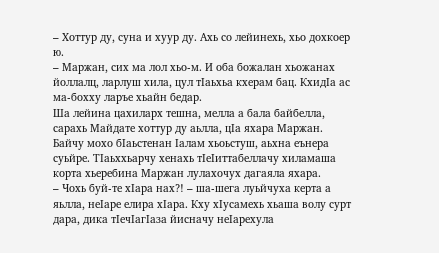– Хоттур ду, суна и хуур ду. Ахь со лейинехь, хьо дохкоер ю.
– Маржан, сих ма лол хьо-м. И оба божалан хьожанах йоллалц, ларлуш хила, цул тIаьхьа кхерам бац. КхидIа ас ма-бохху ларъе хьайн бедар.
Ша лейина цахиларх тешна, мелла а бала байбелла, сарахь Майдате хоттур ду аьлла, цIа яхара Маржан.
Байчу мохо бIаьстенан Iалам хьоьстуш, аьхна еънера суьйре. ТIаьххьарчу хенахь тIеIиттабеллачу хиламаша корта хьеребина Маржан лулахочух дагаяла яхара.
– Чохь буй-те хIара нах?! – ша-шега луьйчуха керта а яьлла, неIаре елира хIара. Кху хIусамехь хьаша волу сурт дара, дика тIечIагIаза йисначу неIарехула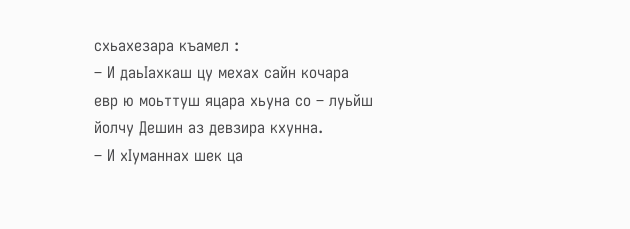схьахезара къамел :
– И даьIахкаш цу мехах сайн кочара евр ю моьттуш яцара хьуна со – луьйш йолчу Дешин аз девзира кхунна.
– И хIуманнах шек ца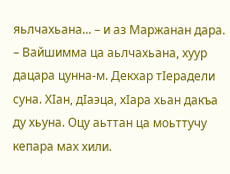яьлчахьана... – и аз Маржанан дара.
– Вайшимма ца аьлчахьана, хуур дацара цунна-м. Декхар тIерадели суна. ХIан, дIаэца, хIара хьан дакъа ду хьуна. Оцу аьттан ца моьттучу кепара мах хили.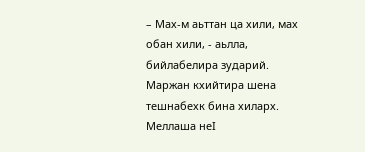– Мах-м аьттан ца хили, мах обан хили, - аьлла, бийлабелира зударий.
Маржан кхийтира шена тешнабехк бина хиларх. Меллаша неI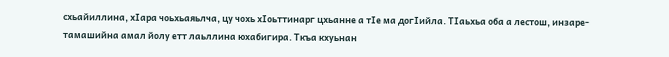схьайиллина, хIара чоьхьаяьлча, цу чохь хIоьттинарг цхьанне а тIе ма догIийла. ТIаьхьа оба а лестош, инзаре-тамашийна амал йолу етт лаьллина юхабигира. Ткъа кхуьнан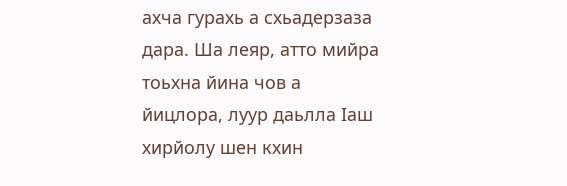ахча гурахь а схьадерзаза дара. Ша леяр, атто мийра тоьхна йина чов а йицлора, луур даьлла Iаш хирйолу шен кхин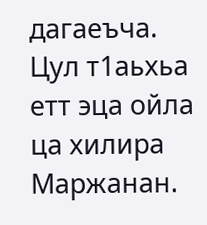дагаеъча. Цул т1аьхьа етт эца ойла ца хилира Маржанан.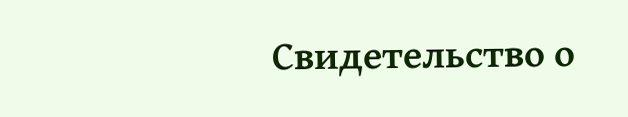Свидетельство о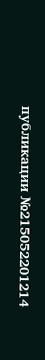публикации №215052201214